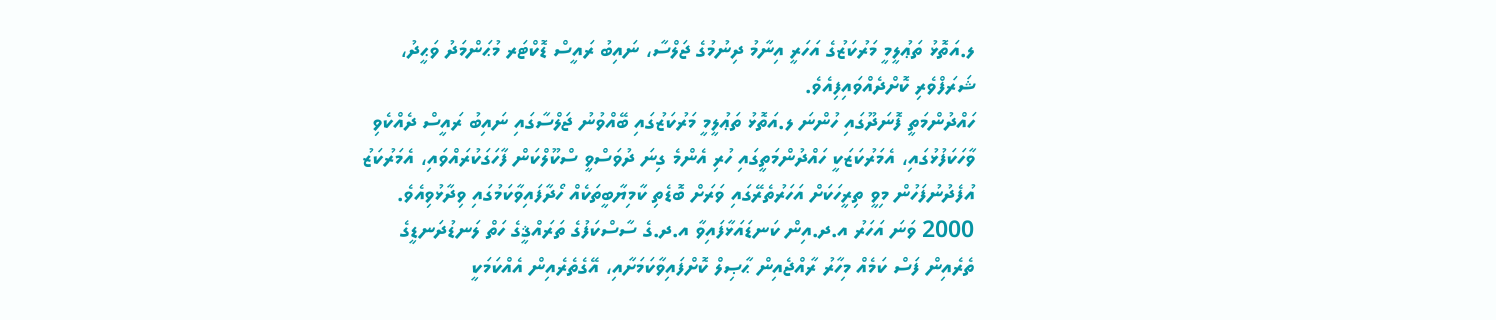ލ.އަތޮޅު ތަޢުލީމީ މަރުކަޒުގެ އަހަރީ އިނާމު ދިނުމުގެ ޖަލްސާ، ނައިބު ރައީސް ޑޮކްޓަރ މުޙަންމަދު ވަޙީދު، ޝަރަފްވެރި ކޮށްދެއްވައިފިއެވެ.
ހައްދުންމަތީ ފޮނަދޫގައި ހުންނަ ލ.އަތޮޅު ތަޢުލީމީ މަރުކަޒުގައި ބޭއްވުނު ޖަލްސާގައި ނައިބު ރައީސް ދެއްކެވި ވާހަކަފުޅުގައި، އެމަރުކަޒަކީ ހައްދުންމަތީގައި ހުރި އެންމެ ގިނަ ދުވަސްވީ ސްކޫލްކަން ފާހަގަކުރައްވައި، އެމަރުކަޒު އުފެދުނުފަހުން މިވީ ތިރީހަކަށް އަހަރުތެރޭގައި ވަރަށް ބޮޑެތި ކާމިޔާބީތަކެއް ހޯދާފައިވާކަމުގައި ވިދާޅުވިއެވެ.
2000 ވަނަ އަހަރު އ.ދ.އިން ކަނޑައަޅާފައިވާ އ.ދ.ގެ ސާސްކަފުގެ ތަރައްޤީގެ ހަތް ލަނޑުދަނޑީގެ ތެރެއިން ފަސް ކަމެއް މިހާރު ރާއްޖެއިން ޙާޞިލް ކޮށްފައިވާކަމަށާއި، އޭގެތެރެއިން އެއްކަމަކީ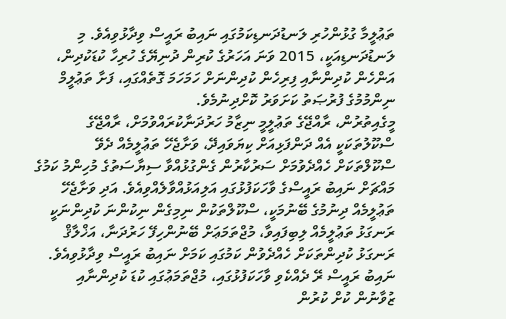ތަޢުލީމާ ގުޅުންހުރި ލަނޑުދަނޑިކަމުގައި ނައިބު ރައީސް ވިދާޅުވިއެވެ. މި ލަނޑުދަނޑިއަކީ، 2015 ވަނަ އަހަރުގެ ކުރިން ދުނިޔޭގެ ހުރިހާ ކުޑަކުދިން، އަންހެން ކުދިންނާއި ފިރިހެން ކުދިންނަށް ހަމަހަމަ ގޮތެއްގައި، ފަށާ ތަޢުލީމް ނިންމުމުގެ ފުރުޞަތު ކަށަވަރު ކޮށްދިނުމެވެ.
މީގެއިތުރުން، ރާއްޖޭގެ ތަޢުލީމީ ނިޒާމު ހަރުދަނާކުރައްވުމަށް، ރާއްޖޭގެ ސްކޫލުތަކަކީ އެއް ދަންފަޅިއަށް ކިޔަވައިދޭ، ވަށާޖެހޭ ތަޢުލީމެއް ދެވޭ ސްކޫލްތަކަށް ހެއްދެވުމަށް ސަރުކާރުން ގެންގުޅުއްވާ ސިޔާސަތުގެ މުހިންމު ކަމުގެ މައްޗަށް ނައިބު ރައީސްގެ ވާހަކަފުޅުގައި އަލިއަޅުއްވާލެއްވިއެވެ. އަދި ވަށާޖެހޭ ތަޢުލީމެއް ދިނުމުގެ ބޭނުމަކީ، ސްކޫލްތަކުން ނިމިގެން ނިކުންނަ ކުދިންނަކީ ރަނގަޅު ތަޢުލީމެއް ލިބިފައިވާ، މުޖްތަމަޢަށް ބޭނުންހިފޭ ހަރުދަނާ، އަޚްލާޤް ރަނގަޅު ކުދިންތަކަށް ހެއްދެވުން ކަމުގައި ކަމަށް ނައިބު ރައީސް ވިދާޅުވިއެވެ.
ނައިބު ރައީސް ރޭ ދެއްކެވި ވާހަކަފުޅުގައި، މުޖްތަމަޢުގައި ކުޑަ ކުދިންނާއި ޒުވާނުން ކުށް ކުރުން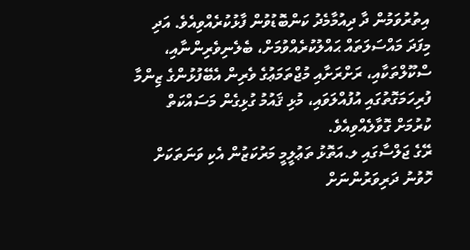އިތުރުވަމުން ދާ ދިއުމާމެދު ކަންބޮޑުވުން ފާޅުކުރެއްވިއެވެ. އަދި މިފަދަ މައްސަލަތައް ޙައްލުކުރެއްވުމަށް، ބެލެނިވެރިންނާއި، ސްކޫލްތަކާއި، ރަށްރަށާއި މުޖްތަމަޢުގެ ވެރިން އެބޭފުޅުންގެ ޒިންމާ ފުރިހަމަގޮތުގައި އުފުއްލަވައި، މުޅި ޤައުމު ގުޅިގެން މަސައްކަތް ކުރުމަށް ގޮވާލެއްވިއެވެ.
ރޭގެ ޖަލްސާގައި ލ.އަތޮޅު ތަޢުލީމީ މަރުކަޒުން އެކި ވަނަތަކަށް ހޮވުނު ދަރިވަރުންނަށް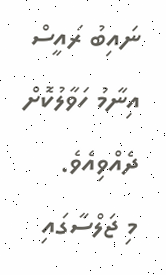ނައިބު ރައީސް އިނާމު ހަވާލުކޮށް ދެއްވިއެވެ.
މި ޖަލްސާގައި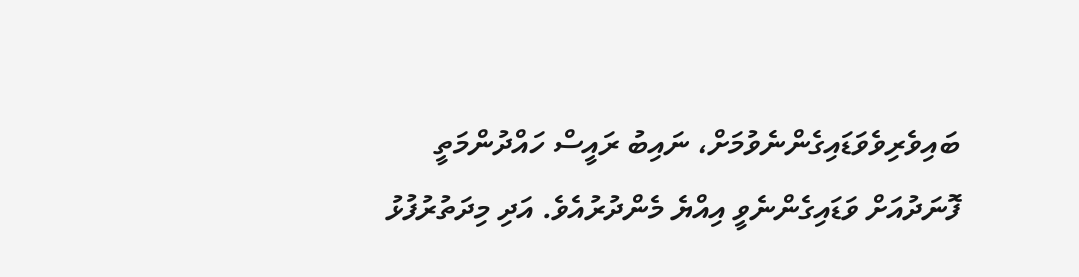ބައިވެރިވެވަޑައިގެންނެވުމަށް، ނައިބު ރައީސް ހައްދުންމަތީ ފޮނަދުއަށް ވަޑައިގެންނެވީ އިއްޔެ މެންދުރުއެވެ. އަދި މިދަތުރުފުޅު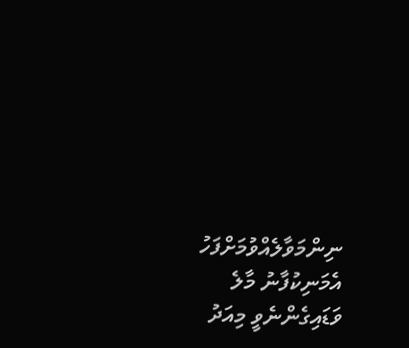ނިންމަވާލެއްވުމަށްފަހު އެމަނިކުފާނު މާލެ ވަޑައިގެންނެވީ މިއަދު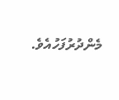މެންދުރުފަހުއެވެ.